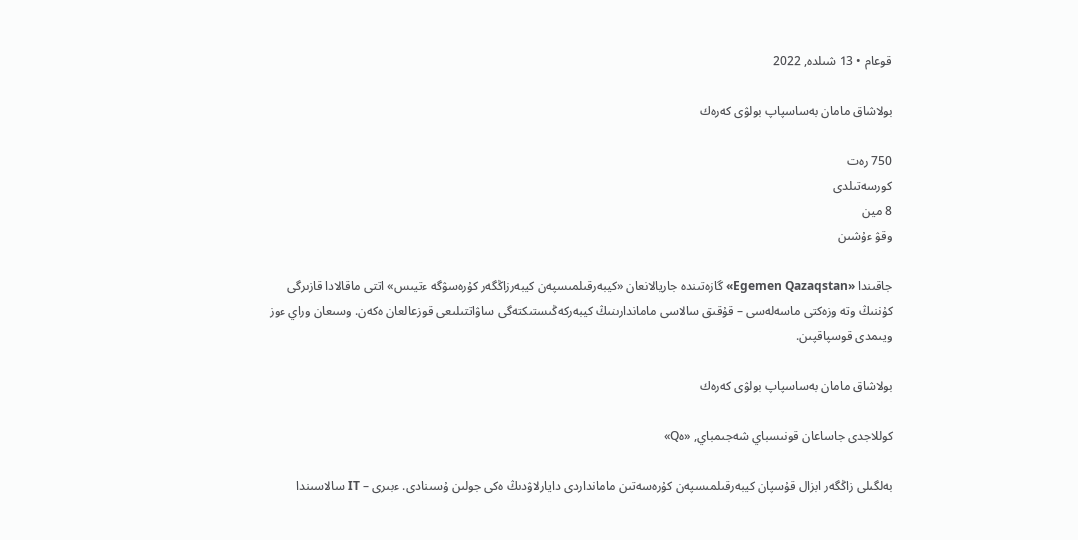قوعام • 13 شىلدە, 2022

بولاشاق مامان بەساسپاپ بولۋى كەرەك

750 رەت
كورسەتىلدى
8 مين
وقۋ ءۇشىن

جاقىندا «Egemen Qazaqstan» گازەتىندە جاريالانعان «كيبەرقىلمىسپەن كيبەرزاڭگەر كۇرەسۋگە ءتيىس» اتتى ماقالادا قازىرگى كۇننىڭ وتە وزەكتى ماسەلەسى – قۇقىق سالاسى ماماندارىنىڭ كيبەركەڭىستىكتەگى ساۋاتتىلىعى قوزعالعان ەكەن. وسىعان وراي ءوز ويىمدى قوسپاقپىن.

بولاشاق مامان بەساسپاپ بولۋى كەرەك

كوللاجدى جاساعان قونىسباي شەجىمباي, «ەQ»

بەلگىلى زاڭگەر ابزال قۇسپان كيبەرقىلمىسپەن كۇرەسەتىن مامانداردى دايارلاۋدىڭ ەكى جولىن ۇسىنادى. ءبىرى – IT سالاسىندا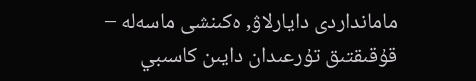مامانداردى دايارلاۋ, ەكىنشى ماسەلە – قۇقىقتىق تۇرعىدان دايىن كاسىبي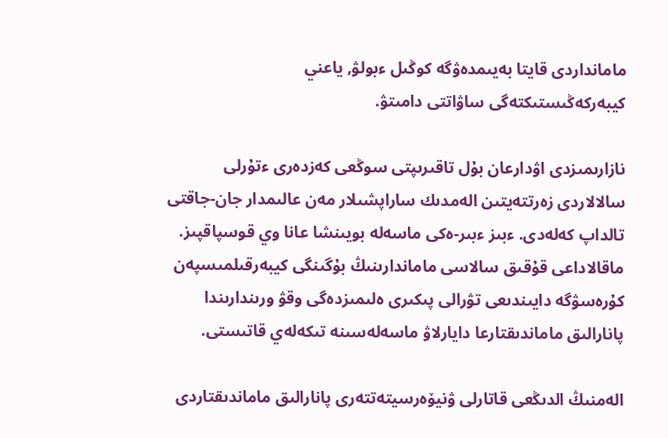مامانداردى قايتا بەيىمدەۋگە كوڭىل ءبولۋ, ياعني كيبەركەڭىستىكتەگى ساۋاتتى دامىتۋ.

نازارىمىزدى اۋدارعان بۇل تاقىرىپتى سوڭعى كەزدەرى ءتۇرلى سالالاردى زەرتتەيتىن الەمدىك ساراپشىلار مەن عالىمدار جان-جاقتى تالداپ كەلەدى. ءبىز ءبىر-ەكى ماسەلە بويىنشا عانا وي قوسپاقپىز. ماقالاداعى قۇقىق سالاسى ماماندارىنىڭ بۇگىنگى كيبەرقىلمىسپەن كۇرەسۋگە دايىندىعى تۋرالى پىكىرى ەلىمىزدەگى وقۋ ورىندارىندا پانارالىق ماماندىقتارعا دايارلاۋ ماسەلەسىنە تىكەلەي قاتىستى.

الەمنىڭ الدىڭعى قاتارلى ۋنيۆەرسيتەتتەرى پانارالىق ماماندىقتاردى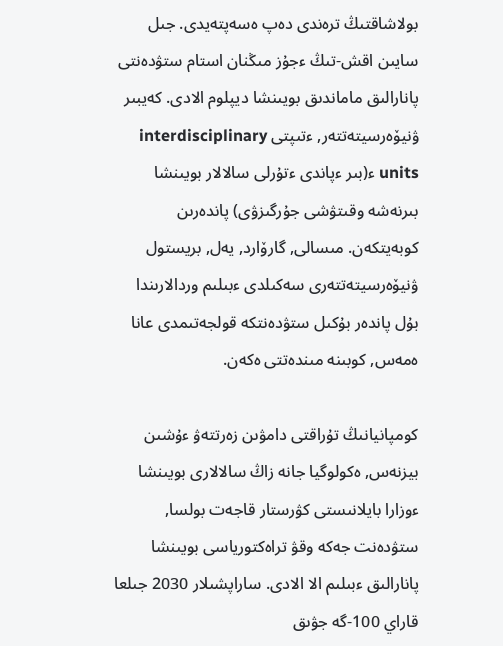بولاشاقتىڭ ترەندى دەپ ەسەپتەيدى. جىل سايىن اقش-تىڭ ءجۇز مىڭنان استام ستۋدەنتى پانارالىق ماماندىق بويىنشا ديپلوم الادى. كەيبىر ۋنيۆەرسيتەتتەر, ءتىپتى interdisciplinary units ء(بىر ءپاندى ءتۇرلى سالالار بويىنشا بىرنەشە وقىتۋشى جۇرگىزۋى) پاندەرىن كوبەيتكەن. مىسالى, گارۆارد, يەل, بريستول ۋنيۆەرسيتەتتەرى سەكىلدى ءبىلىم وردالارىندا بۇل پاندەر بۇكىل ستۋدەنتكە قولجەتىمدى عانا ەمەس, كوبىنە مىندەتتى ەكەن.

كومپانيانىڭ تۇراقتى دامۋىن زەرتتەۋ ءۇشىن بيزنەس, ەكولوگيا جانە زاڭ سالالارى بويىنشا ءوزارا بايلانىستى كۋرستار قاجەت بولسا, ستۋدەنت جەكە وقۋ تراەكتورياسى بويىنشا پانارالىق ءبىلىم الا الادى. ساراپشىلار 2030 جىلعا قاراي 100-گە جۋىق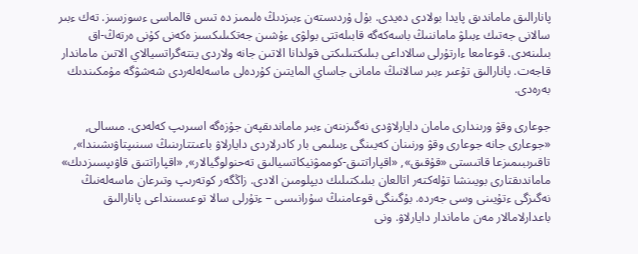پانارالىق ماماندىق پايدا بولادى دەيدى. بۇل ۇردىستەن ءبىزدىڭ ەلىمىز دە تىس قالماسى ءسوزسىز. تەك ءبىر سالانى جەتىك ءبىلۋ ماماننىڭ باسەكەگە قابىلەتتى بولۋى ءۇشىن جەتكىلىكسىز ەكەنى كۇنى ەرتەڭ-اق بىلىنەدى. قوعامعا ءارتۇرلى سالاداعى بىلىكتىلىكتى قولدانا الاتىن جانە ولاردى ينتەگراتسيالاي الاتىن ماماندار قاجەت. پانارالىق تۇعىر ءبىر سالانىڭ مامانى جاساي المايتىن كۇردەلى ماسەلەلەردى شەشۋگە مۇمكىندىك بەرەدى.

جوعارى وقۋ ورىندارى مامان دايارلاۋدى نەگىزىنەن ءبىر ماماندىقپەن جۇزەگە اسىرىپ كەلەدى. مىسالى, «جوعارى جانە جوعارى وقۋ ورنىنان كەيىنگى ءبىلىمى بار كادرلاردى دايارلاۋ باعىتتارىنىڭ سىنىپتاۋىشىندا», تاقىرىبىمىزعا قاتىستى «قۇقىق», «اقپاراتتىق-كوممۋنيكاتسيالىق تەحنولوگيالار», «اقپاراتتىق قاۋىپسىزدىك» ماماندىقتارى بويىنشا تۇلەكتەر اتالعان بىلىكتىلىك ديپلومىن الادى. زاڭگەر كوتەرىپ وتىرعان ماسەلەنىڭ نەگىزگى ءتۇيىنى وسى جەردە. بۇگىنگى قوعامنىڭ سۇرانىسى – ءتۇرلى سالا توعىسىنداعى پانارالىق باعدارلامالار مەن ماماندار دايارلاۋ. ونى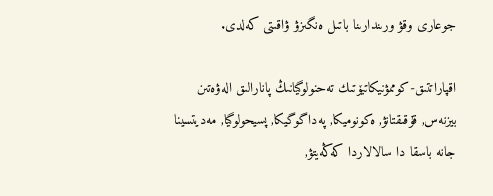جوعارى وقۋ ورىندارىنا باتىل ەنگىزۋ ۋاقىتى كەلدى.

اقپاراتتىق-كوممۋنيكاتيۆتىك تەحنولوگيانىڭ پانارالىق الەۋەتىن بيزنەس, قۇقىقتانۋ, ەكونوميكا, پەداگوگيكا, پسيحولوگيا, مەديتسينا جانە باسقا دا سالالاردا كەڭەيتۋ,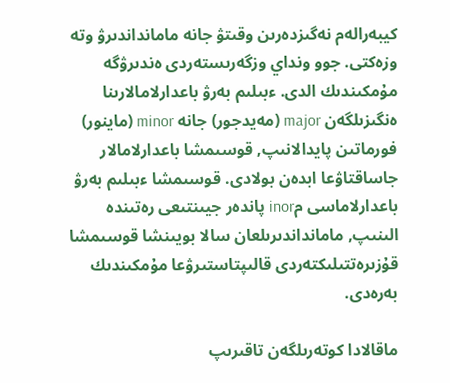كيبەرالەم نەگىزدەرىن وقىتۋ جانە مامانداندىرۋ وتە وزەكتى. جوو ونداي وزگەرىستەردى ەندىرۋگە مۇمكىندىك الدى. ءبىلىم بەرۋ باعدارلامالارىنا ەنگىزىلگەن major (مەيدجور) جانە minor (ماينور) فورماتىن پايدالانىپ, قوسىمشا باعدارلامالار جاساقتاۋعا ابدەن بولادى. قوسىمشا ءبىلىم بەرۋ باعدارلاماسى مinor پاندەر جيىنتىعى رەتىندە الىنىپ, مامانداندىرىلعان سالا بويىنشا قوسىمشا قۇزىرەتتىلىكتەردى قالىپتاستىرۋعا مۇمكىندىك بەرەدى.

ماقالادا كوتەرىلگەن تاقىرىپ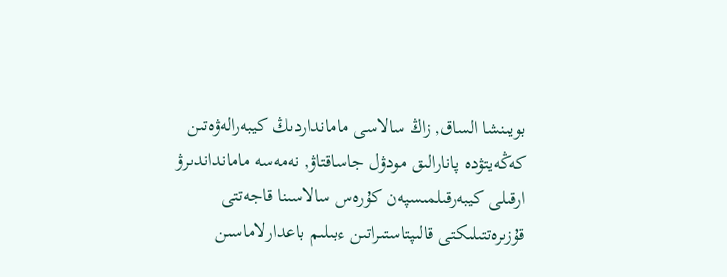بويىنشا الساق, زاڭ سالاسى مامانداردىڭ كيبەرالەۋەتىن كەڭەيتۋدە پانارالىق مودۋل جاساقتاۋ, نەمەسە مامانداندىرۋ ارقىلى كيبەرقىلمىسپەن كۇرەس سالاسىنا قاجەتتى قۇزىرەتتىلىكتى قالىپتاستىراتىن ءبىلىم باعدارلاماسىن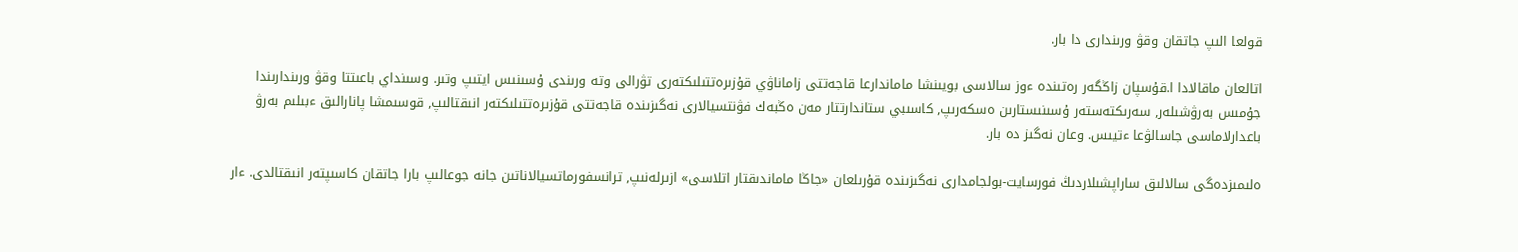قولعا الىپ جاتقان وقۋ ورىندارى دا بار.

اتالعان ماقالادا ا.قۇسپان زاڭگەر رەتىندە ءوز سالاسى بويىنشا ماماندارعا قاجەتتى زاماناۋي قۇزىرەتتىلىكتەرى تۋرالى وتە ورىندى ۇسىنىس ايتىپ وتىر. وسىنداي باعىتتا وقۋ ورىندارىندا جۇمىس بەرۋشىلەر, سەرىكتەستەر ۇسىنىستارىن ەسكەرىپ, كاسىبي ستاندارتتار مەن ەڭبەك فۋنتسيالارى نەگىزىندە قاجەتتى قۇزىرەتتىلىكتەر انىقتالىپ, قوسىمشا پانارالىق ءبىلىم بەرۋ باعدارلاماسى جاسالۋعا ءتيىس. وعان نەگىز دە بار.

ەلىمىزدەگى سالالىق ساراپشىلاردىڭ فورسايت-بولجامدارى نەگىزىندە قۇرىلعان «جاڭا ماماندىقتار اتلاسى» ازىرلەنىپ, ترانسفورماتسيالاناتىن جانە جوعالىپ بارا جاتقان كاسىپتەر انىقتالدى. ءار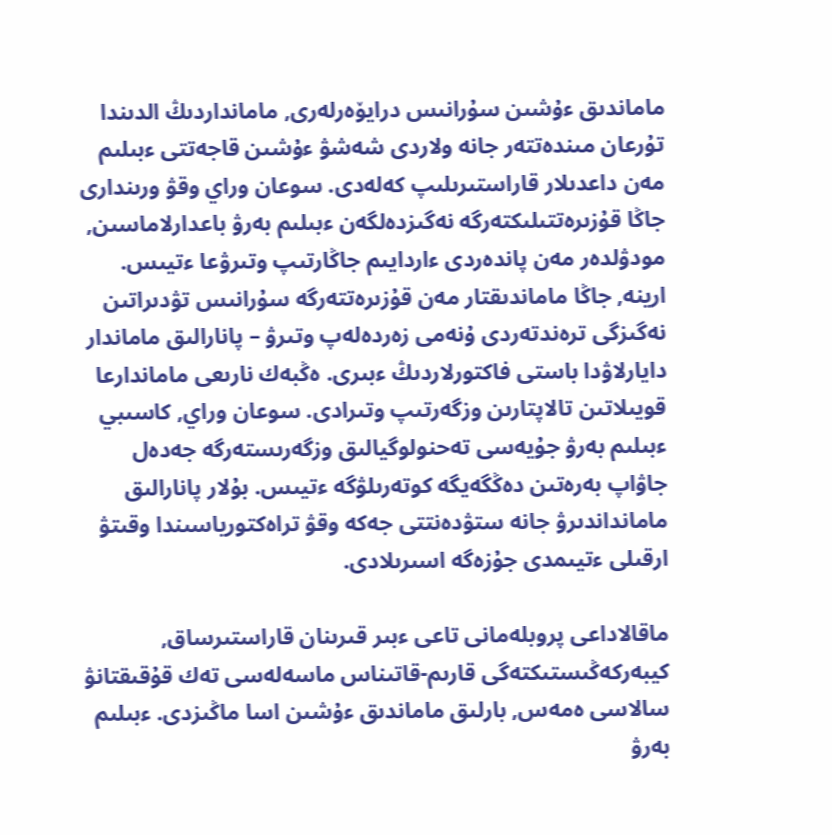ماماندىق ءۇشىن سۇرانىس درايۆەرلەرى, مامانداردىڭ الدىندا تۇرعان مىندەتتەر جانە ولاردى شەشۋ ءۇشىن قاجەتتى ءبىلىم مەن داعدىلار قاراستىرىلىپ كەلەدى. سوعان وراي وقۋ ورىندارى جاڭا قۇزىرەتتىلىكتەرگە نەگىزدەلگەن ءبىلىم بەرۋ باعدارلاماسىن, مودۋلدەر مەن پاندەردى ءاردايىم جاڭارتىپ وتىرۋعا ءتيىس. ارينە, جاڭا ماماندىقتار مەن قۇزىرەتتەرگە سۇرانىس تۋدىراتىن نەگىزگى ترەندتەردى ۇنەمى زەردەلەپ وتىرۋ – پانارالىق ماماندار دايارلاۋدا باستى فاكتورلاردىڭ ءبىرى. ەڭبەك نارىعى ماماندارعا قويىلاتىن تالاپتارىن وزگەرتىپ وتىرادى. سوعان وراي, كاسىبي ءبىلىم بەرۋ جۇيەسى تەحنولوگيالىق وزگەرىستەرگە جەدەل جاۋاپ بەرەتىن دەڭگەيگە كوتەرىلۋگە ءتيىس. بۇلار پانارالىق مامانداندىرۋ جانە ستۋدەنتتى جەكە وقۋ تراەكتورياسىندا وقىتۋ ارقىلى ءتيىمدى جۇزەگە اسىرىلادى.

ماقالاداعى پروبلەمانى تاعى ءبىر قىرىنان قاراستىرساق, كيبەركەڭىستىكتەگى قارىم-قاتىناس ماسەلەسى تەك قۇقىقتانۋ سالاسى ەمەس, بارلىق ماماندىق ءۇشىن اسا ماڭىزدى. ءبىلىم بەرۋ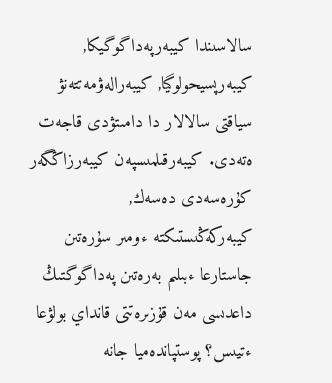سالاسىندا كيبەرپەداگوگيكا, كيبەرپسيحولوگيا, كيبەرالەۋمەتتەنۋ سياقتى سالالار دا دامىتۋدى قاجەت ەتەدى. كيبەرقىلمىسپەن كيبەرزاڭگەر كۇرەسەدى دەسەك, كيبەركەڭىستىكتە ءومىر سۇرەتىن جاستارعا ءبىلىم بەرەتىن پەداگوگتىڭ داعدىسى مەن قۇزىرەتتى قانداي بولۋعا ءتيىس؟ پوستپاندەميا جانە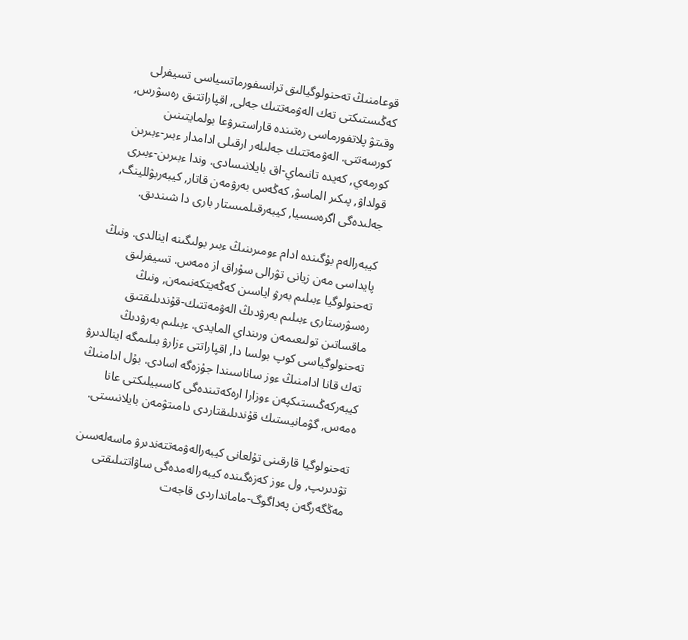قوعامنىڭ تەحنولوگيالىق ترانسفورماتسياسى تسيفرلى كەڭىستىكتى تەك الەۋمەتتىك جەلى, اقپاراتتىق رەسۋرس, وقىتۋ پلاتفورماسى رەتىندە قاراستىرۋعا بولمايتىنىن كورسەتتى. الەۋمەتتىك جەلىلەر ارقىلى ادامدار ءبىر-ءبىرىن كورمەي, كەيدە تانىماي-اق بايلانىسادى. وندا ءبىرىن-ءبىرى قولداۋ, پىكىر الماسۋ, كەڭەس بەرۋمەن قاتار, كيبەربۋللينگ, جەلىدەگى اگرەسسيا, كيبەرقىلمىستار بارى دا شىندىق.

كيبەرالەم بۇگىندە ادام ءومىرىنىڭ ءبىر بولىگىنە اينالدى. ونىڭ پايداسى مەن زيانى تۋرالى سۇراق از ەمەس. تسيفرلىق تەحنولوگيا ءبىلىم بەرۋ اياسىن كەڭەيتكەنىمەن, ونىڭ رەسۋرستارى ءبىلىم بەرۋدىڭ الەۋمەتتىك-قۇندىلىقتىق ماقساتىن تولىعىمەن ورىنداي المايدى. ءبىلىم بەرۋدىڭ تەحنولوگياسى كوپ بولسا دا, اقپاراتتى ءزارۋ بىلىمگە اينالدىرۋ تەك قانا ادامنىڭ ءوز ساناسىندا جۇزەگە اسادى. بۇل ادامنىڭ كيبەركەڭىستىكپەن ءوزارا ارەكەتىندەگى كاسىبيلىكتى عانا ەمەس, گۋمانيستىك قۇندىلىقتاردى دامىتۋمەن بايلانىستى.

تەحنولوگيا قارقىنى تۇلعانى كيبەرالەۋمەتتەندىرۋ ماسەلەسىن تۋدىرىپ, ول ءوز كەزەگىندە كيبەرالەمدەگى ساۋاتتىلىقتى مەڭگەرگەن پەداگوگ-مامانداردى قاجەت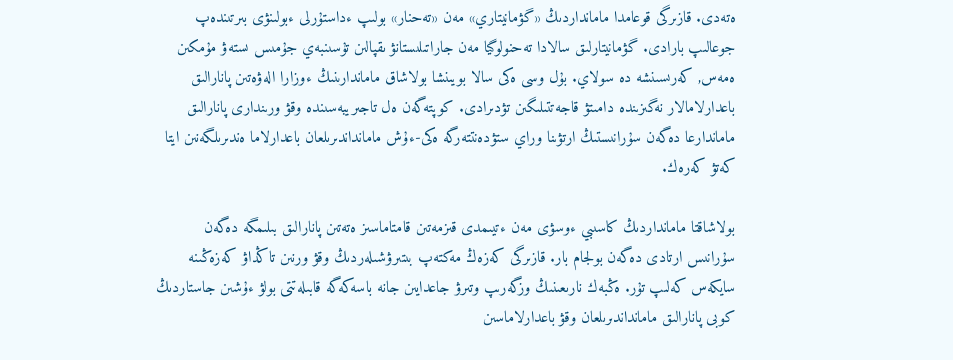ەتەدى. قازىرگى قوعامدا مامانداردىڭ «گۋمانيتاري» مەن «تەحنار» بولىپ ءداستۇرلى ءبولىنۋى بىرتىندەپ جوعالىپ بارادى. گۋمانيتارلىق سالادا تەحنولوگيا مەن جاراتىلىستانۋ ىقپالىن تۇسىنبەي جۇمىس ىستەۋ مۇمكىن ەمەس, كەرىسىنشە دە سولاي. بۇل وسى ەكى سالا بويىنشا بولاشاق ماماندارىنىڭ ءوزارا الەۋەتىن پانارالىق باعدارلامالار نەگىزىندە دامىتۋ قاجەتتىلىگىن تۋدىرادى. كوپتەگەن ەل تاجىريبەسىندە وقۋ ورىندارى پانارالىق ماماندارعا دەگەن سۇرانىستىڭ ارتۋىنا وراي ستۋدەنتتەرگە ەكى-ءۇش مامانداندىرىلعان باعدارلاما ەندىرىلگەنىن ايتا كەتۋ كەرەك.

بولاشاقتا مامانداردىڭ كاسىبي ءوسۋى مەن ءتيىمدى قىزمەتىن قامتاماسىز ەتەتىن پانارالىق بىلىمگە دەگەن سۇرانىس ارتادى دەگەن بولجام بار. قازىرگى كەزەڭ مەكتەپ بىتىرۋشىلەردىڭ وقۋ ورنىن تاڭداۋ كەزەڭىنە سايكەس كەلىپ تۇر. ەڭبەك نارىعىنىڭ وزگەرىپ وتىرۋ جاعدايىن جانە باسەكەگە قابىلەتتى بولۋ ءۇشىن جاستاردىڭ كوبى پانارالىق مامانداندىرىلعان وقۋ باعدارلاماسىن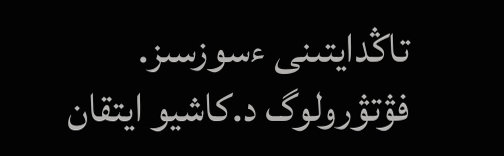تاڭدايتىنى ءسوزسىز. فۋتۋرولوگ د.كاشيو ايتقان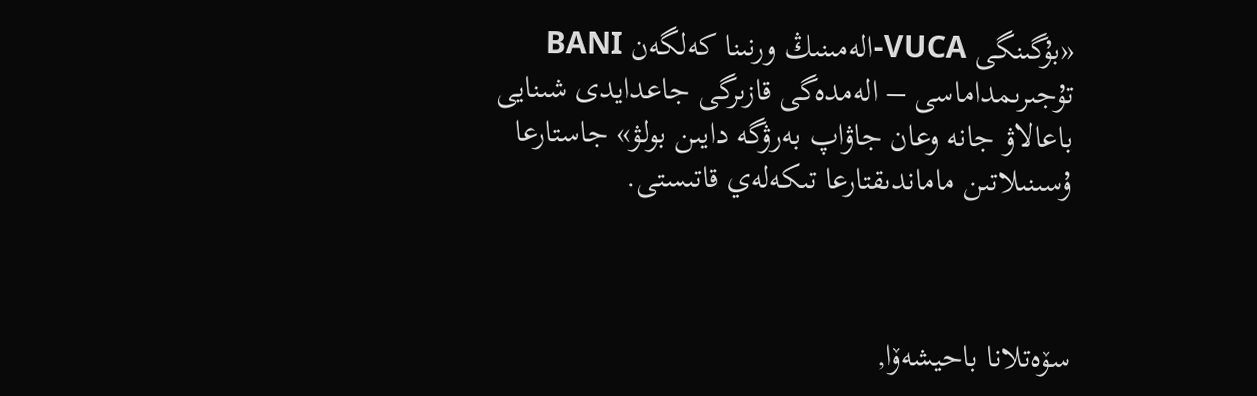«بۇگىنگى VUCA-الەمىنىڭ ورنىنا كەلگەن BANI تۇجىرىمداماسى – الەمدەگى قازىرگى جاعدايدى شىنايى باعالاۋ جانە وعان جاۋاپ بەرۋگە دايىن بولۋ» جاستارعا ۇسىنىلاتىن ماماندىقتارعا تىكەلەي قاتىستى.



سۆەتلانا باحيشەۆا,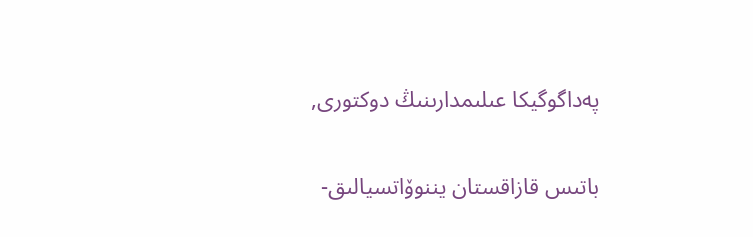پەداگوگيكا عىلىمدارىنىڭ دوكتورى,

باتىس قازاقستان يننوۆاتسيالىق-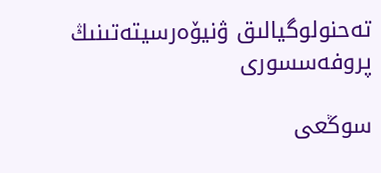تەحنولوگيالىق ۋنيۆەرسيتەتىنىڭ پروفەسسورى

سوڭعى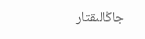جاڭالىقتار